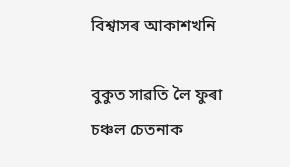বিশ্বাসৰ আকাশখনি

বুকুত সাৱতি লৈ ফুৰা
চঞ্চল চেতনাক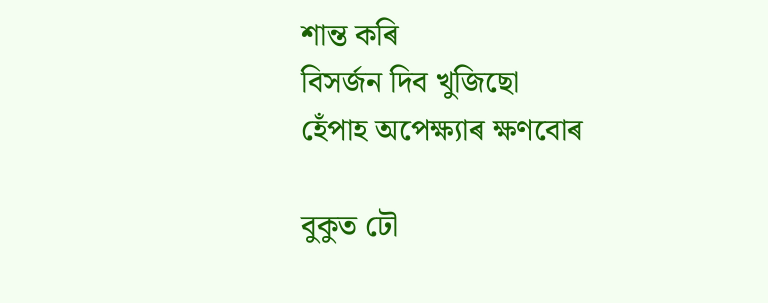শান্ত কৰি
বিসৰ্জন দিব খুজিছো
হেঁপাহ অপেক্ষ্যাৰ ক্ষণবোৰ

বুকুত ঢৌ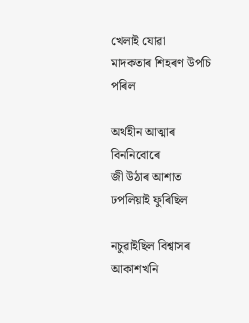খেলাই যোৱা
মাদকতাৰ শিহৰণ উপচি পৰিল

অৰ্থহীন আত্মাৰ বিননিবোৰে
জী উঠাৰ আশাত ঢপলিয়াই ফুৰিছিল

নচুৱাইছিল বিশ্বাসৰ আকাশখনি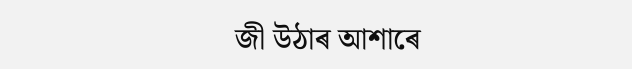জী উঠাৰ আশাৰে